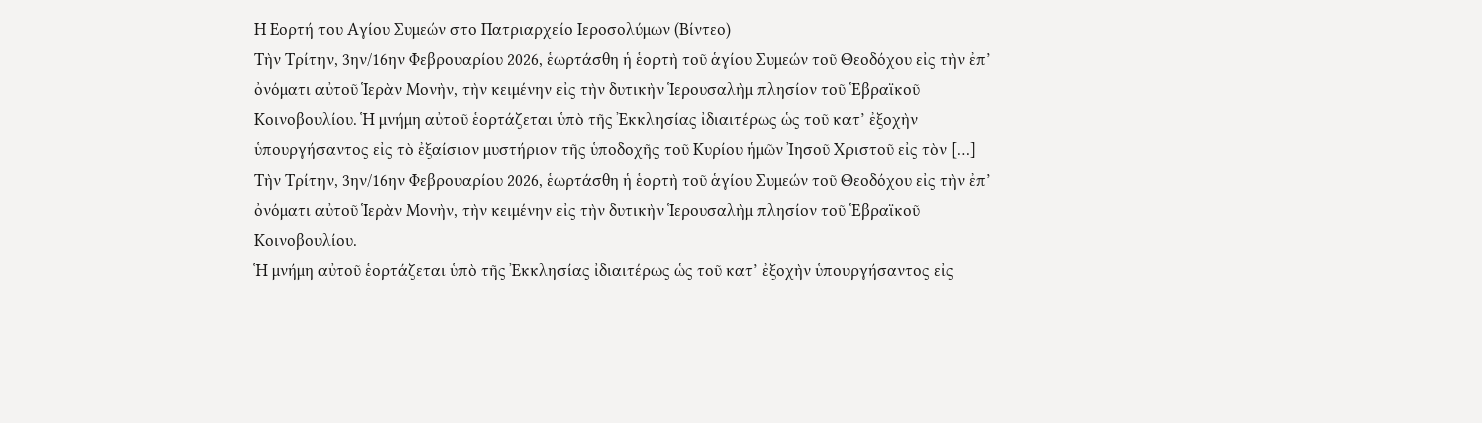Η Εορτή του Αγίου Συμεών στο Πατριαρχείο Ιεροσολύμων (Βίντεο)
Τὴν Τρίτην, 3ην/16ην Φεβρουαρίου 2026, ἑωρτάσθη ἡ ἑορτὴ τοῦ ἁγίου Συμεών τοῦ Θεοδόχου εἰς τὴν ἐπ’ ὀνόματι αὐτοῦ Ἱερὰν Μονὴν, τὴν κειμένην εἰς τὴν δυτικὴν Ἱερουσαλὴμ πλησίον τοῦ Ἑβραϊκοῦ Κοινοβουλίου. Ἡ μνήμη αὐτοῦ ἑορτάζεται ὑπὸ τῆς Ἐκκλησίας ἰδιαιτέρως ὡς τοῦ κατ’ ἐξοχὴν ὑπουργήσαντος εἰς τὸ ἐξαίσιον μυστήριον τῆς ὑποδοχῆς τοῦ Κυρίου ἡμῶν Ἰησοῦ Χριστοῦ εἰς τὸν […]
Τὴν Τρίτην, 3ην/16ην Φεβρουαρίου 2026, ἑωρτάσθη ἡ ἑορτὴ τοῦ ἁγίου Συμεών τοῦ Θεοδόχου εἰς τὴν ἐπ’ ὀνόματι αὐτοῦ Ἱερὰν Μονὴν, τὴν κειμένην εἰς τὴν δυτικὴν Ἱερουσαλὴμ πλησίον τοῦ Ἑβραϊκοῦ Κοινοβουλίου.
Ἡ μνήμη αὐτοῦ ἑορτάζεται ὑπὸ τῆς Ἐκκλησίας ἰδιαιτέρως ὡς τοῦ κατ’ ἐξοχὴν ὑπουργήσαντος εἰς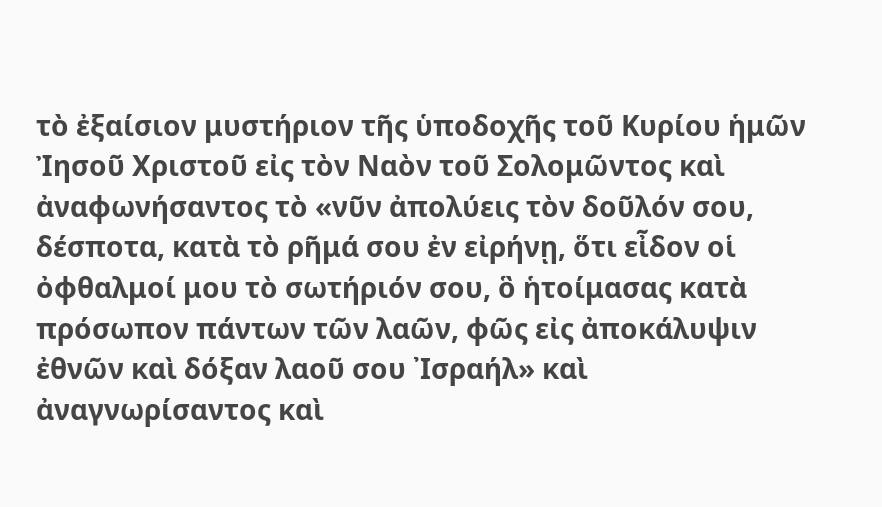τὸ ἐξαίσιον μυστήριον τῆς ὑποδοχῆς τοῦ Κυρίου ἡμῶν Ἰησοῦ Χριστοῦ εἰς τὸν Ναὸν τοῦ Σολομῶντος καὶ ἀναφωνήσαντος τὸ «νῦν ἀπολύεις τὸν δοῦλόν σου, δέσποτα, κατὰ τὸ ρῆμά σου ἐν εἰρήνῃ, ὅτι εἶδον οἱ ὀφθαλμοί μου τὸ σωτήριόν σου, ὃ ἡτοίμασας κατὰ πρόσωπον πάντων τῶν λαῶν, φῶς εἰς ἀποκάλυψιν ἐθνῶν καὶ δόξαν λαοῦ σου ᾿Ισραήλ» καὶ ἀναγνωρίσαντος καὶ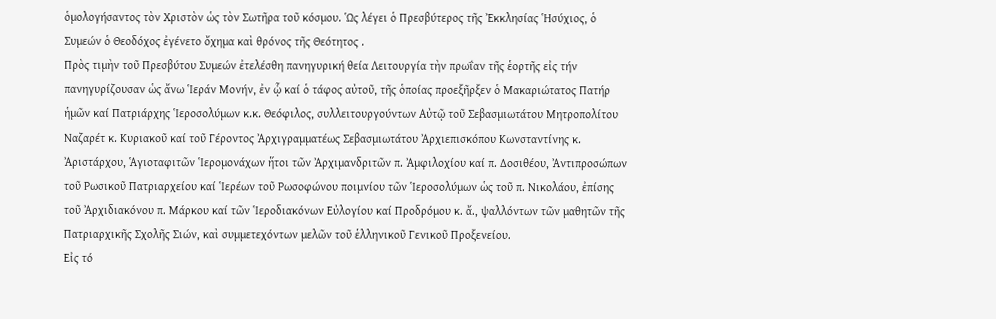ὁμολογήσαντος τὸν Χριστὸν ὡς τὸν Σωτῆρα τοῦ κόσμου. Ὡς λέγει ὁ Πρεσβύτερος τῆς Ἐκκλησίας Ἡσύχιος, ὁ Συμεών ὁ Θεοδόχος ἐγένετο ὄχημα καὶ θρόνος τῆς Θεότητος .
Πρὸς τιμὴν τοῦ Πρεσβύτου Συμεών ἐτελέσθη πανηγυρική θεία Λειτουργία τὴν πρωΐαν τῆς ἑορτῆς εἰς τήν πανηγυρίζουσαν ὡς ἄνω Ἱεράν Μονήν, ἐν ᾧ καί ὁ τάφος αὐτοῦ, τῆς ὁποίας προεξῆρξεν ὁ Μακαριώτατος Πατήρ ἡμῶν καί Πατριάρχης Ἱεροσολύμων κ.κ. Θεόφιλος, συλλειτουργούντων Αὐτῷ τοῦ Σεβασμιωτάτου Μητροπολίτου Ναζαρέτ κ. Κυριακοῦ καί τοῦ Γέροντος Ἀρχιγραμματέως Σεβασμιωτάτου Ἀρχιεπισκόπου Κωνσταντίνης κ. Ἀριστάρχου, Ἁγιοταφιτῶν Ἱερομονάχων ἥτοι τῶν Ἀρχιμανδριτῶν π. Ἀμφιλοχίου καί π. Δοσιθέου, Ἀντιπροσώπων τοῦ Ρωσικοῦ Πατριαρχείου καί Ἱερέων τοῦ Ρωσοφώνου ποιμνίου τῶν Ἱεροσολύμων ὡς τοῦ π. Νικολάου, ἐπίσης τοῦ Ἀρχιδιακόνου π. Μάρκου καί τῶν Ἱεροδιακόνων Εὐλογίου καί Προδρόμου κ. ἄ., ψαλλόντων τῶν μαθητῶν τῆς Πατριαρχικῆς Σχολῆς Σιών, καὶ συμμετεχόντων μελῶν τοῦ ἑλληνικοῦ Γενικοῦ Προξενείου.
Εἰς τό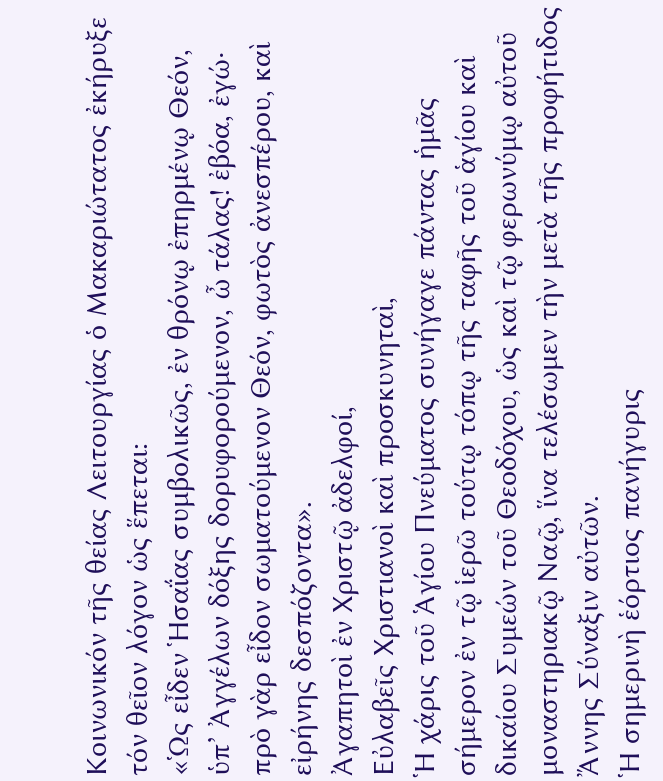Κοινωνικόν τῆς θείας Λειτουργίας ὁ Μακαριώτατος ἐκήρυξε τόν θεῖον λόγον ὡς ἕπεται:
«Ὡς εἶδεν Ἡσαΐας συμβολικῶς, ἐν θρόνῳ ἐπηρμένῳ Θεόν, ὑπ’ Ἀγγέλων δόξης δορυφορούμενον, ὦ τάλας! ἐβόα, ἐγώ· πρὸ γὰρ εἶδον σωματούμενον Θεόν, φωτὸς ἀνεσπέρου, καὶ εἰρήνης δεσπόζοντα».
Ἀγαπητοὶ ἐν Χριστῷ ἀδελφοί,
Εὐλαβεῖς Χριστιανοὶ καὶ προσκυνηταὶ,
Ἡ χάρις τοῦ Ἁγίου Πνεύματος συνήγαγε πάντας ἡμᾶς σήμερον ἐν τῷ ἱερῶ τούτῳ τόπῳ τῆς ταφῆς τοῦ ἁγίου καὶ δικαίου Συμεών τοῦ Θεοδόχου, ὡς καὶ τῷ φερωνύμῳ αὐτοῦ μοναστηριακῷ Ναῷ, ἵνα τελέσωμεν τὴν μετὰ τῆς προφήτιδος Ἄννης Σύναξιν αὐτῶν.
Ἡ σημερινὴ ἑόρτιος πανήγυρις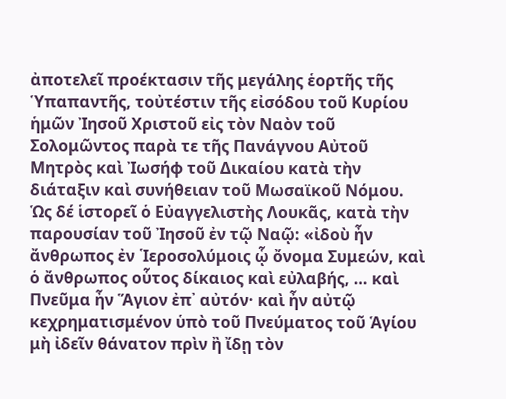ἀποτελεῖ προέκτασιν τῆς μεγάλης ἑορτῆς τῆς Ὑπαπαντῆς, τοὐτέστιν τῆς εἰσόδου τοῦ Κυρίου ἡμῶν Ἰησοῦ Χριστοῦ εἰς τὸν Ναὸν τοῦ Σολομῶντος παρὰ τε τῆς Πανάγνου Αὐτοῦ Μητρὸς καὶ Ἰωσήφ τοῦ Δικαίου κατὰ τὴν διάταξιν καὶ συνήθειαν τοῦ Μωσαϊκοῦ Νόμου.
Ὡς δέ ἱστορεῖ ὁ Εὐαγγελιστὴς Λουκᾶς, κατὰ τὴν παρουσίαν τοῦ Ἰησοῦ ἐν τῷ Ναῷ: «ἰδοὺ ἦν ἄνθρωπος ἐν ῾Ιεροσολύμοις ᾧ ὄνομα Συμεών, καὶ ὁ ἄνθρωπος οὗτος δίκαιος καὶ εὐλαβής, … καὶ Πνεῦμα ἦν Ἅγιον ἐπ᾿ αὐτόν· καὶ ἦν αὐτῷ κεχρηματισμένον ὑπὸ τοῦ Πνεύματος τοῦ Ἁγίου μὴ ἰδεῖν θάνατον πρὶν ἢ ἴδῃ τὸν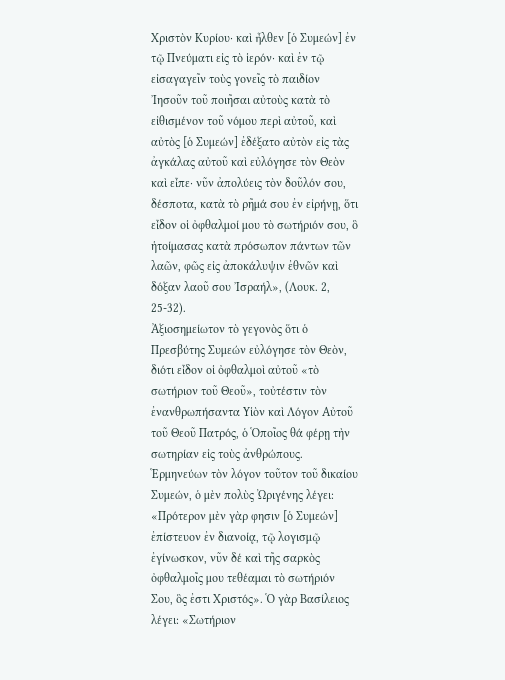Χριστὸν Κυρίου· καὶ ἦλθεν [ὁ Συμεών] ἐν τῷ Πνεύματι εἰς τὸ ἱερόν· καὶ ἐν τῷ εἰσαγαγεῖν τοὺς γονεῖς τὸ παιδίον ᾿Ιησοῦν τοῦ ποιῆσαι αὐτοὺς κατὰ τὸ εἰθισμένον τοῦ νόμου περὶ αὐτοῦ, καὶ αὐτὸς [ὁ Συμεών] ἐδέξατο αὐτὸν εἰς τὰς ἀγκάλας αὐτοῦ καὶ εὐλόγησε τὸν Θεὸν καὶ εἶπε· νῦν ἀπολύεις τὸν δοῦλόν σου, δέσποτα, κατὰ τὸ ρῆμά σου ἐν εἰρήνῃ, ὅτι εἶδον οἱ ὀφθαλμοί μου τὸ σωτήριόν σου, ὃ ἡτοίμασας κατὰ πρόσωπον πάντων τῶν λαῶν, φῶς εἰς ἀποκάλυψιν ἐθνῶν καὶ δόξαν λαοῦ σου ᾿Ισραήλ», (Λουκ. 2, 25-32).
Ἀξιοσημείωτον τὸ γεγονὸς ὅτι ὁ Πρεσβύτης Συμεών εὐλόγησε τὸν Θεὸν, διότι εἶδον οἱ ὀφθαλμοὶ αὐτοῦ «τὸ σωτήριον τοῦ Θεοῦ», τοὐτέστιν τὸν ἐνανθρωπήσαντα Υἱὸν καὶ Λόγον Αὐτοῦ τοῦ Θεοῦ Πατρός, ὁ Ὁποῖος θά φέρῃ τὴν σωτηρίαν εἰς τοὺς ἀνθρώπους.
Ἑρμηνεύων τὸν λόγον τοῦτον τοῦ δικαίου Συμεών, ὁ μὲν πολὺς Ὠριγένης λέγει: «Πρότερον μὲν γὰρ φησιν [ὁ Συμεών] ἐπίστευον ἐν διανοίᾳ, τῷ λογισμῷ ἐγίνωσκον, νῦν δέ καὶ τῆς σαρκὸς ὀφθαλμοῖς μου τεθέαμαι τὸ σωτήριόν Σου, ὃς ἐστι Χριστός». Ὁ γὰρ Βασίλειος λέγει: «Σωτήριον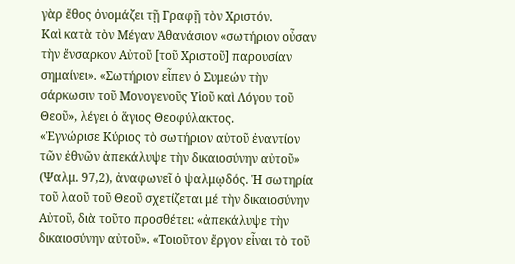γὰρ ἔθος ὀνομάζει τῇ Γραφῇ τὸν Χριστόν.
Καὶ κατὰ τὸν Μέγαν Ἀθανάσιον «σωτήριον οὖσαν τὴν ἔνσαρκον Αὐτοῦ [τοῦ Χριστοῦ] παρουσίαν σημαίνει». «Σωτήριον εἶπεν ὁ Συμεών τὴν σάρκωσιν τοῦ Μονογενοῦς Υἱοῦ καὶ Λόγου τοῦ Θεοῦ», λέγει ὁ ἅγιος Θεοφύλακτος.
«Ἐγνώρισε Κύριος τὸ σωτήριον αὐτοῦ ἐναντίον τῶν ἐθνῶν ἀπεκάλυψε τὴν δικαιοσύνην αὐτοῦ» (Ψαλμ. 97,2), ἀναφωνεῖ ὁ ψαλμῳδός. Ἡ σωτηρία τοῦ λαοῦ τοῦ Θεοῦ σχετίζεται μέ τὴν δικαιοσύνην Αὐτοῦ, διὰ τοῦτο προσθέτει: «ἀπεκάλυψε τὴν δικαιοσύνην αὐτοῦ». «Τοιοῦτον ἔργον εἶναι τὸ τοῦ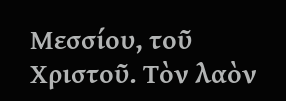Μεσσίου, τοῦ Χριστοῦ. Τὸν λαὸν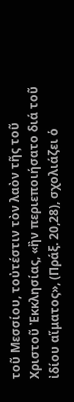τοῦ Μεσσίου, τοὐτέστιν τὸν λαὸν τῆς τοῦ Χριστοῦ Ἐκκλησίας, «ἢν περιεποιήσατο διά τοῦ ἰδίου αἵματος», (Πράξ. 20,28), σχολιάζει ὁ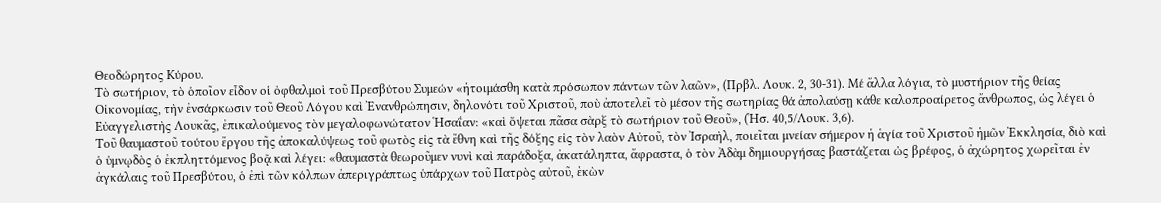Θεοδώρητος Κύρου.
Τὸ σωτήριον, τὸ ὁποῖον εἶδον οἱ ὀφθαλμοὶ τοῦ Πρεσβύτου Συμεών «ἡτοιμάσθη κατὰ πρόσωπον πάντων τῶν λαῶν», (Πρβλ. Λουκ. 2, 30-31). Μέ ἄλλα λόγια, τὸ μυστήριον τῆς θείας Οἰκονομίας, τὴν ἐνσάρκωσιν τοῦ Θεοῦ Λόγου καὶ Ἐνανθρώπησιν, δηλονότι τοῦ Χριστοῦ, ποὺ ἀποτελεῖ τὸ μέσον τῆς σωτηρίας θά ἀπολαύσῃ κάθε καλοπροαίρετος ἄνθρωπος, ὡς λέγει ὁ Εὐαγγελιστὴς Λουκᾶς, ἐπικαλούμενος τὸν μεγαλοφωνώτατον Ἡσαΐαν: «καὶ ὄψεται πᾶσα σὰρξ τὸ σωτήριον τοῦ Θεοῦ», (Ἡσ. 40,5/Λουκ. 3,6).
Τοῦ θαυμαστοῦ τούτου ἔργου τῆς ἀποκαλύψεως τοῦ φωτὸς εἰς τὰ ἔθνη καὶ τῆς δόξης εἰς τὸν λαὸν Αὐτοῦ, τὸν Ἰσραὴλ, ποιεῖται μνείαν σήμερον ἡ ἁγία τοῦ Χριστοῦ ἡμῶν Ἐκκλησία, διὸ καὶ ὁ ὑμνῳδὸς ὁ ἐκπληττόμενος βοᾷ καὶ λέγει: «θαυμαστὰ θεωροῦμεν νυνὶ καὶ παράδοξα, ἀκατάληπτα, ἄφραστα, ὁ τὸν Ἀδὰμ δημιουργήσας βαστάζεται ὡς βρέφος, ὁ ἀχώρητος χωρεῖται ἐν ἀγκάλαις τοῦ Πρεσβύτου, ὁ ἐπὶ τῶν κόλπων ἀπεριγράπτως ὑπάρχων τοῦ Πατρὸς αὐτοῦ, ἑκὼν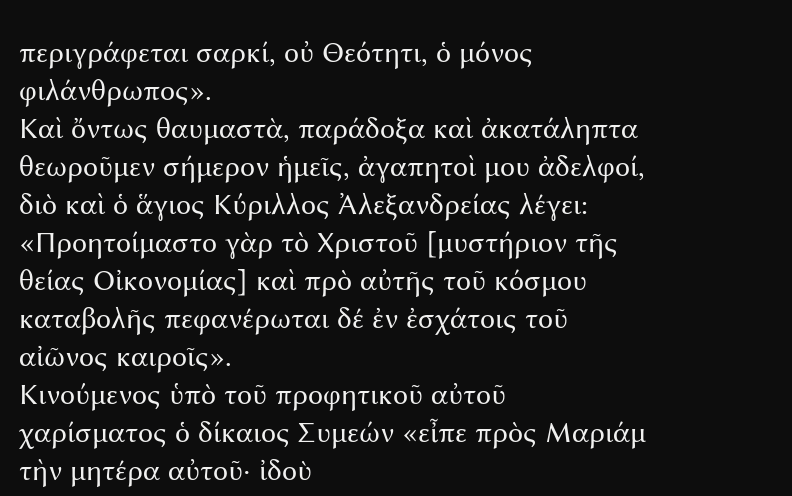περιγράφεται σαρκί, οὐ Θεότητι, ὁ μόνος φιλάνθρωπος».
Καὶ ὄντως θαυμαστὰ, παράδοξα καὶ ἀκατάληπτα θεωροῦμεν σήμερον ἡμεῖς, ἀγαπητοὶ μου ἀδελφοί, διὸ καὶ ὁ ἅγιος Κύριλλος Ἀλεξανδρείας λέγει: «Προητοίμαστο γὰρ τὸ Χριστοῦ [μυστήριον τῆς θείας Οἰκονομίας] καὶ πρὸ αὐτῆς τοῦ κόσμου καταβολῆς πεφανέρωται δέ ἐν ἐσχάτοις τοῦ αἰῶνος καιροῖς».
Κινούμενος ὑπὸ τοῦ προφητικοῦ αὐτοῦ χαρίσματος ὁ δίκαιος Συμεών «εἶπε πρὸς Μαριάμ τὴν μητέρα αὐτοῦ· ἰδοὺ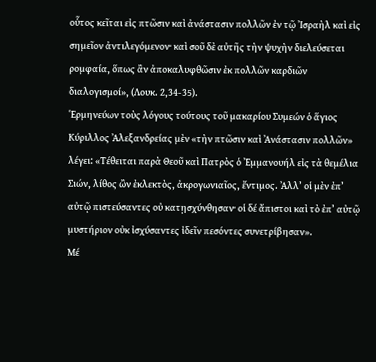οὗτος κεῖται εἰς πτῶσιν καὶ ἀνάστασιν πολλῶν ἐν τῷ Ἰσραὴλ καὶ εἰς σημεῖον ἀντιλεγόμενον· καὶ σοῦ δὲ αὐτῆς τὴν ψυχὴν διελεύσεται ρομφαία, ὅπως ἂν ἀποκαλυφθῶσιν ἐκ πολλῶν καρδιῶν διαλογισμοί», (Λουκ. 2,34-35).
Ἑρμηνεύων τοὺς λόγους τούτους τοῦ μακαρίου Συμεών ὁ ἅγιος Κύριλλος Ἀλεξανδρείας μὲν «τὴν πτῶσιν καὶ Ἀνάστασιν πολλῶν» λέγει: «Τέθειται παρὰ Θεοῦ καὶ Πατρὸς ὁ Ἐμμανουήλ εἰς τὰ θεμέλια Σιών, λίθος ὢν ἐκλεκτὸς, ἀκρογωνιαῖος, ἔντιμος. Ἀλλ’ οἱ μὲν ἐπ’ αὐτῷ πιστεύσαντες οὐ κατῃσχύνθησαν· οἱ δέ ἄπιστοι καὶ τὸ ἐπ’ αὐτῷ μυστήριον οὐκ ἰσχύσαντες ἰδεῖν πεσόντες συνετρίβησαν».
Μέ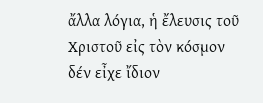ἄλλα λόγια, ἡ ἔλευσις τοῦ Χριστοῦ εἰς τὸν κόσμον δέν εἶχε ἴδιον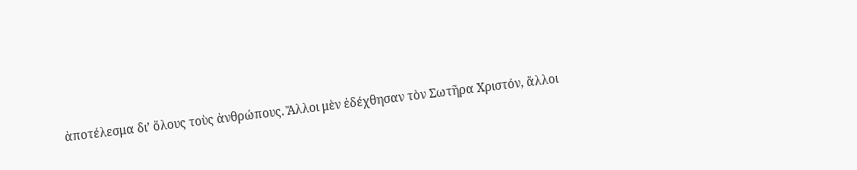ἀποτέλεσμα δι’ ὅλους τοὺς ἀνθρώπους. Ἄλλοι μὲν ἐδέχθησαν τὸν Σωτῆρα Χριστόν, ἄλλοι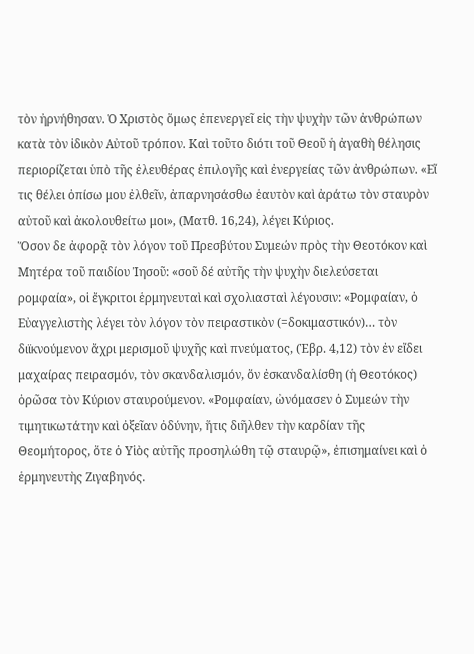τὸν ἠρνήθησαν. Ὁ Χριστὸς ὅμως ἐπενεργεῖ εἰς τὴν ψυχὴν τῶν ἀνθρώπων κατὰ τὸν ἰδικὸν Αὐτοῦ τρόπον. Καὶ τοῦτο διότι τοῦ Θεοῦ ἡ ἀγαθὴ θέλησις περιορίζεται ὑπὸ τῆς ἐλευθέρας ἐπιλογῆς καὶ ἐνεργείας τῶν ἀνθρώπων. «Εἴ τις θέλει ὀπίσω μου ἐλθεῖν, ἀπαρνησάσθω ἑαυτὸν καὶ ἀράτω τὸν σταυρὸν αὐτοῦ καὶ ἀκολουθείτω μοι», (Ματθ. 16,24), λέγει Κύριος.
Ὅσον δε ἀφορᾷ τὸν λόγον τοῦ Πρεσβύτου Συμεών πρὸς τὴν Θεοτόκον καὶ Μητέρα τοῦ παιδίου Ἰησοῦ: «σοῦ δέ αὐτῆς τὴν ψυχὴν διελεύσεται ρομφαία», οἱ ἔγκριτοι ἑρμηνευταὶ καὶ σχολιασταὶ λέγουσιν: «Ρομφαίαν, ὁ Εὐαγγελιστὴς λέγει τὸν λόγον τὸν πειραστικὸν (=δοκιμαστικόν)… τὸν διϊκνούμενον ἄχρι μερισμοῦ ψυχῆς καὶ πνεύματος, (Ἑβρ. 4,12) τὸν ἐν εἴδει μαχαίρας πειρασμόν, τὸν σκανδαλισμόν, ὅν ἐσκανδαλίσθη (ἡ Θεοτόκος) ὁρῶσα τὸν Κύριον σταυρούμενον. «Ρομφαίαν, ὠνόμασεν ὁ Συμεών τὴν τιμητικωτάτην καὶ ὀξεῖαν ὀδύνην, ἥτις διῆλθεν τὴν καρδίαν τῆς Θεομήτορος, ὅτε ὁ Υἱὸς αὐτῆς προσηλώθη τῷ σταυρῷ», ἐπισημαίνει καὶ ὁ ἑρμηνευτὴς Ζιγαβηνός.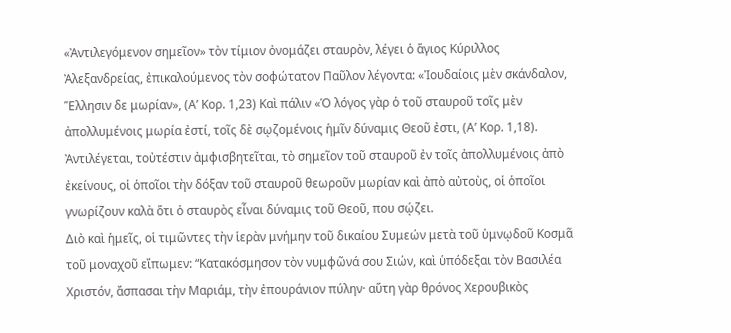«Ἀντιλεγόμενον σημεῖον» τὸν τίμιον ὀνομάζει σταυρὸν, λέγει ὁ ἅγιος Κύριλλος Ἀλεξανδρείας, ἐπικαλούμενος τὸν σοφώτατον Παῦλον λέγοντα: «Ἰουδαίοις μὲν σκάνδαλον, Ἕλλησιν δε μωρίαν», (Α’ Κορ. 1,23) Καὶ πάλιν «Ὁ λόγος γὰρ ὁ τοῦ σταυροῦ τοῖς μὲν ἀπολλυμένοις μωρία ἐστί, τοῖς δὲ σῳζομένοις ἡμῖν δύναμις Θεοῦ ἐστι, (Α’ Κορ. 1,18). Ἀντιλέγεται, τοὐτέστιν ἀμφισβητεῖται, τὸ σημεῖον τοῦ σταυροῦ ἐν τοῖς ἀπολλυμένοις ἀπὸ ἐκείνους, οἱ ὁποῖοι τὴν δόξαν τοῦ σταυροῦ θεωροῦν μωρίαν καὶ ἀπὸ αὐτοὺς, οἱ ὁποῖοι γνωρίζουν καλὰ ὅτι ὁ σταυρὸς εἶναι δύναμις τοῦ Θεοῦ, που σῴζει.
Διὸ καὶ ἡμεῖς, οἱ τιμῶντες τὴν ἱερὰν μνήμην τοῦ δικαίου Συμεών μετὰ τοῦ ὑμνῳδοῦ Κοσμᾶ τοῦ μοναχοῦ εἴπωμεν: “Κατακόσμησον τὸν νυμφῶνά σου Σιών, καὶ ὑπόδεξαι τὸν Βασιλέα Χριστόν, ἄσπασαι τὴν Μαριάμ, τὴν ἐπουράνιον πύλην· αὕτη γὰρ θρόνος Χερουβικὸς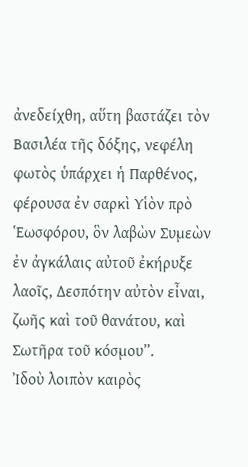ἀνεδείχθη, αὕτη βαστάζει τὸν Βασιλέα τῆς δόξης, νεφέλη φωτὸς ὑπάρχει ἡ Παρθένος, φέρουσα ἐν σαρκὶ Υἱὸν πρὸ Ἑωσφόρου, ὃν λαβὼν Συμεὼν ἐν ἀγκάλαις αὐτοῦ ἐκήρυξε λαοῖς, Δεσπότην αὐτὸν εἶναι, ζωῆς καὶ τοῦ θανάτου, καὶ Σωτῆρα τοῦ κόσμου”.
Ἰδοὺ λοιπὸν καιρὸς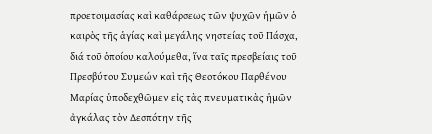προετοιμασίας καὶ καθάρσεως τῶν ψυχῶν ἡμῶν ὁ καιρὸς τῆς ἁγίας καὶ μεγάλης νηστείας τοῦ Πάσχα, διά τοῦ ὁποίου καλούμεθα, ἵνα ταῖς πρεσβείαις τοῦ Πρεσβύτου Συμεών καὶ τῆς Θεοτόκου Παρθένου Μαρίας ὑποδεχθῶμεν εἰς τὰς πνευματικὰς ἡμῶν ἀγκάλας τὸν Δεσπότην τῆς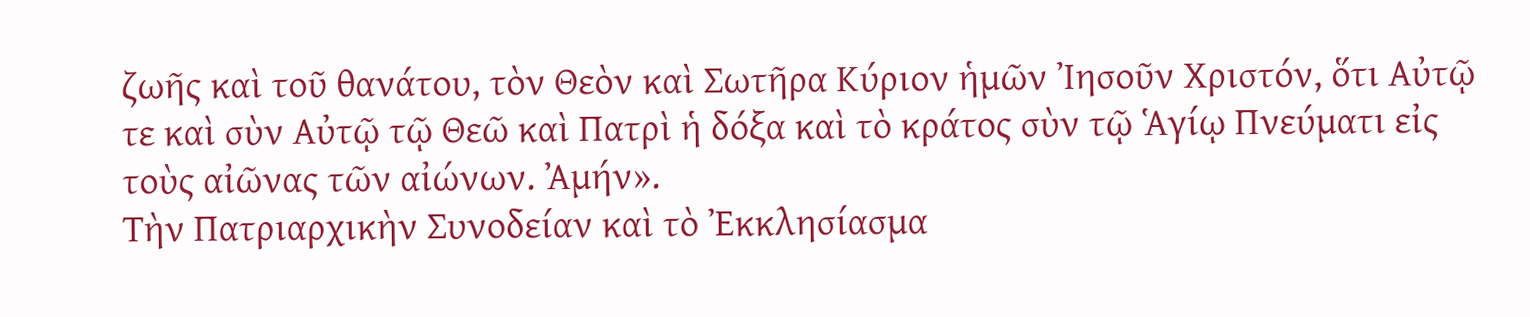ζωῆς καὶ τοῦ θανάτου, τὸν Θεὸν καὶ Σωτῆρα Κύριον ἡμῶν Ἰησοῦν Χριστόν, ὅτι Αὐτῷ τε καὶ σὺν Αὐτῷ τῷ Θεῶ καὶ Πατρὶ ἡ δόξα καὶ τὸ κράτος σὺν τῷ Ἁγίῳ Πνεύματι εἰς τοὺς αἰῶνας τῶν αἰώνων. Ἀμήν».
Τὴν Πατριαρχικὴν Συνοδείαν καὶ τὸ Ἐκκλησίασμα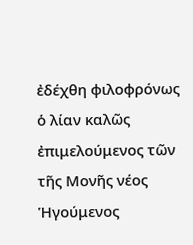ἐδέχθη φιλοφρόνως ὁ λίαν καλῶς ἐπιμελούμενος τῶν τῆς Μονῆς νέος Ἡγούμενος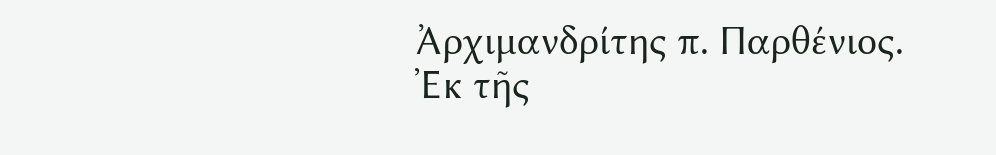Ἀρχιμανδρίτης π. Παρθένιος.
Ἐκ τῆς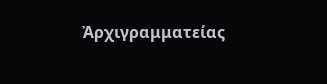Ἀρχιγραμματείας